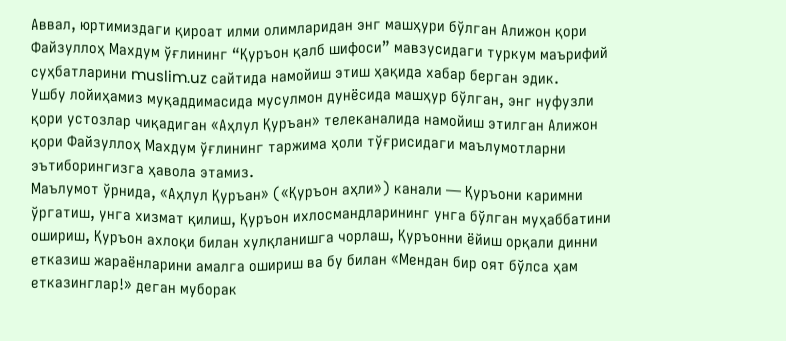Аввал, юртимиздаги қироат илми олимларидан энг машҳури бўлган Алижон қори Файзуллоҳ Махдум ўғлининг “Қуръон қалб шифоси” мавзусидаги туркум маърифий суҳбатларини muslim.uz сайтида намойиш этиш ҳақида хабар берган эдик.
Ушбу лойиҳамиз муқаддимасида мусулмон дунёсида машҳур бўлган, энг нуфузли қори устозлар чиқадиган «Аҳлул Қуръан» телеканалида намойиш этилган Алижон қори Файзуллоҳ Махдум ўғлининг таржима ҳоли тўғрисидаги маълумотларни эътиборингизга ҳавола этамиз.
Маълумот ўрнида, «Аҳлул Қуръан» («Қуръон аҳли») канали — Қуръони каримни ўргатиш, унга хизмат қилиш, Қуръон ихлосмандларининг унга бўлган муҳаббатини ошириш, Қуръон ахлоқи билан хулқланишга чорлаш, Қуръонни ёйиш орқали динни етказиш жараёнларини амалга ошириш ва бу билан «Мендан бир оят бўлса ҳам етказинглар!» деган муборак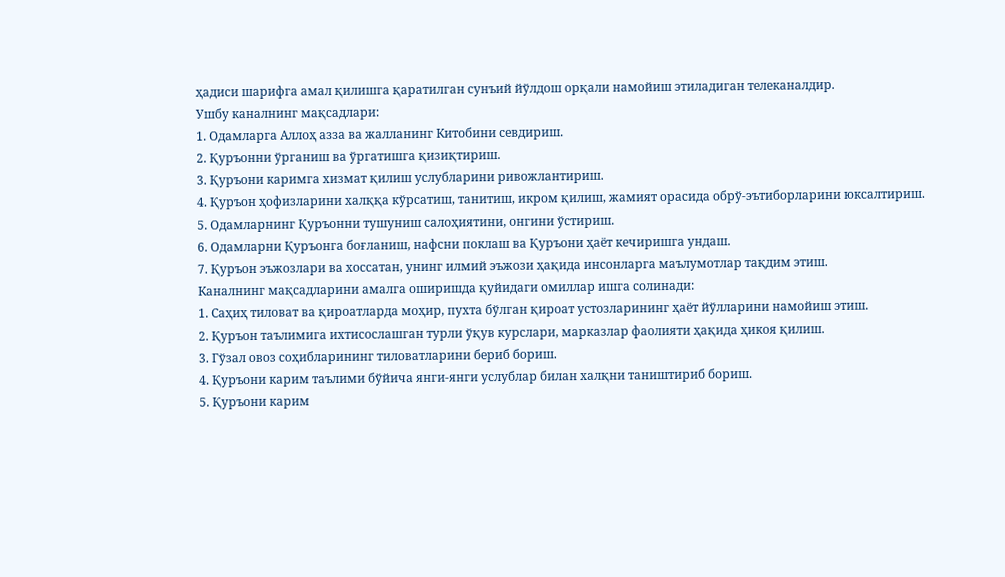ҳадиси шарифга амал қилишга қаратилган сунъий йўлдош орқали намойиш этиладиган телеканалдир.
Ушбу каналнинг мақсадлари:
1. Одамларга Аллоҳ азза ва жалланинг Китобини севдириш.
2. Қуръонни ўрганиш ва ўргатишга қизиқтириш.
3. Қуръони каримга хизмат қилиш услубларини ривожлантириш.
4. Қуръон ҳофизларини халққа кўрсатиш, танитиш, икром қилиш, жамият орасида обрў-эътиборларини юксалтириш.
5. Одамларнинг Қуръонни тушуниш салоҳиятини, онгини ўстириш.
6. Одамларни Қуръонга боғланиш, нафсни поклаш ва Қуръони ҳаёт кечиришга ундаш.
7. Қуръон эъжозлари ва хоссатан, унинг илмий эъжози ҳақида инсонларга маълумотлар тақдим этиш.
Каналнинг мақсадларини амалга оширишда қуйидаги омиллар ишга солинади:
1. Саҳиҳ тиловат ва қироатларда моҳир, пухта бўлган қироат устозларининг ҳаёт йўлларини намойиш этиш.
2. Қуръон таълимига ихтисослашган турли ўқув курслари, марказлар фаолияти ҳақида ҳикоя қилиш.
3. Гўзал овоз соҳибларининг тиловатларини бериб бориш.
4. Қуръони карим таълими бўйича янги-янги услублар билан халқни таништириб бориш.
5. Қуръони карим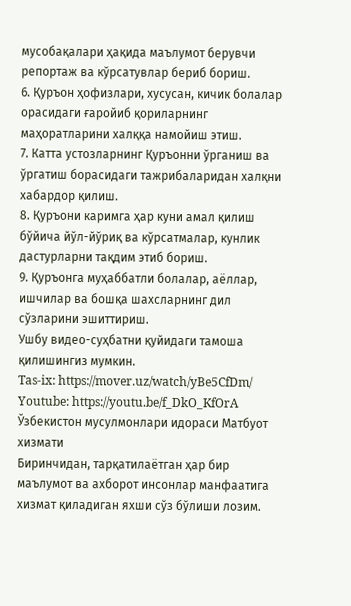мусобақалари ҳақида маълумот берувчи репортаж ва кўрсатувлар бериб бориш.
6. Қуръон ҳофизлари, хусусан, кичик болалар орасидаги ғаройиб қориларнинг маҳоратларини халққа намойиш этиш.
7. Катта устозларнинг Қуръонни ўрганиш ва ўргатиш борасидаги тажрибаларидан халқни хабардор қилиш.
8. Қуръони каримга ҳар куни амал қилиш бўйича йўл-йўриқ ва кўрсатмалар, кунлик дастурларни тақдим этиб бориш.
9. Қуръонга муҳаббатли болалар, аёллар, ишчилар ва бошқа шахсларнинг дил сўзларини эшиттириш.
Ушбу видео-суҳбатни қуйидаги тамоша қилишингиз мумкин.
Tas-ix: https://mover.uz/watch/yBe5CfDm/
Youtube: https://youtu.be/f_DkO_KfOrA
Ўзбекистон мусулмонлари идораси Матбуот хизмати
Биринчидан, тарқатилаётган ҳар бир маълумот ва ахборот инсонлар манфаатига хизмат қиладиган яхши сўз бўлиши лозим.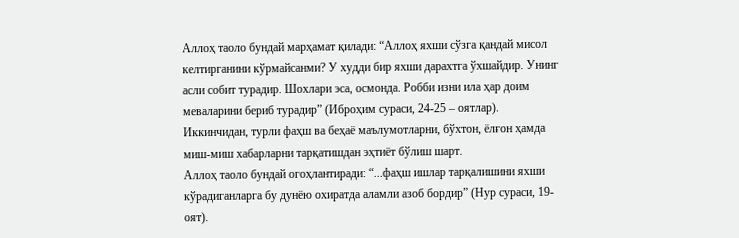Аллоҳ таоло бундай марҳамат қилади: “Аллоҳ яхши сўзга қандай мисол келтирганини кўрмайсанми? У худди бир яхши дарахтга ўхшайдир. Унинг асли собит турадир. Шохлари эса, осмонда. Робби изни ила ҳар доим меваларини бериб турадир” (Иброҳим сураси, 24-25 – оятлар).
Иккинчидан, турли фаҳш ва беҳаё маълумотларни, бўхтон, ёлғон ҳамда миш-миш хабарларни тарқатишдан эҳтиёт бўлиш шарт.
Аллоҳ таоло бундай огоҳлантиради: “...фаҳш ишлар тарқалишини яхши кўрадиганларга бу дунёю охиратда аламли азоб бордир” (Нур сураси, 19-оят).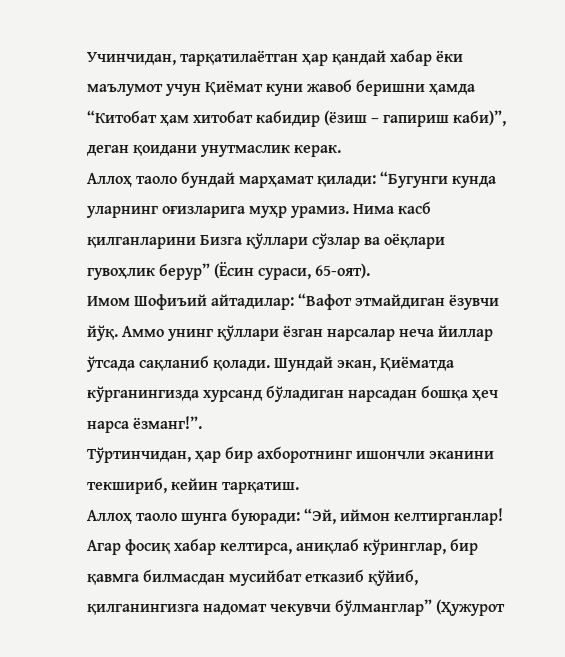Учинчидан, тарқатилаётган ҳар қандай хабар ёки маълумот учун Қиёмат куни жавоб беришни ҳамда “Китобат ҳам хитобат кабидир (ёзиш – гапириш каби)”, деган қоидани унутмаслик керак.
Аллоҳ таоло бундай марҳамат қилади: “Бугунги кунда уларнинг оғизларига муҳр урамиз. Нима касб қилганларини Бизга қўллари сўзлар ва оёқлари гувоҳлик берур” (Ёсин сураси, 65-оят).
Имом Шофиъий айтадилар: “Вафот этмайдиган ёзувчи йўқ. Аммо унинг қўллари ёзган нарсалар неча йиллар ўтсада сақланиб қолади. Шундай экан, Қиёматда кўрганингизда хурсанд бўладиган нарсадан бошқа ҳеч нарса ёзманг!”.
Тўртинчидан, ҳар бир ахборотнинг ишончли эканини текшириб, кейин тарқатиш.
Аллоҳ таоло шунга буюради: “Эй, иймон келтирганлар! Агар фосиқ хабар келтирса, аниқлаб кўринглар, бир қавмга билмасдан мусийбат етказиб қўйиб, қилганингизга надомат чекувчи бўлманглар” (Ҳужурот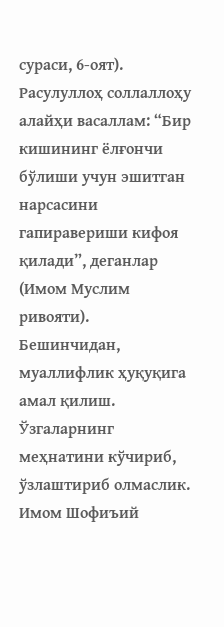сураси, 6-оят).
Расулуллоҳ соллаллоҳу алайҳи васаллам: “Бир кишининг ёлғончи бўлиши учун эшитган нарсасини гапиравериши кифоя қилади”, деганлар (Имом Муслим ривояти).
Бешинчидан, муаллифлик ҳуқуқига амал қилиш. Ўзгаларнинг меҳнатини кўчириб, ўзлаштириб олмаслик.
Имом Шофиъий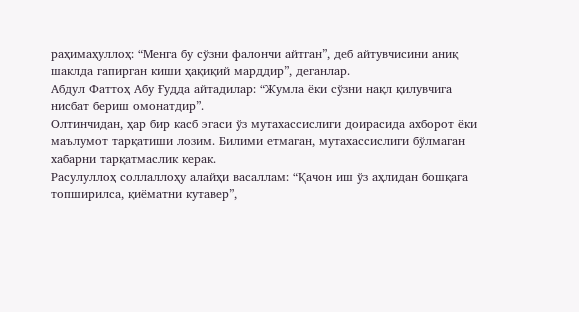раҳимаҳуллоҳ: “Менга бу сўзни фалончи айтган”, деб айтувчисини аниқ шаклда гапирган киши ҳақиқий марддир”, деганлар.
Абдул Фаттоҳ Абу Ғудда айтадилар: “Жумла ёки сўзни нақл қилувчига нисбат бериш омонатдир”.
Олтинчидан, ҳар бир касб эгаси ўз мутахассислиги доирасида ахборот ёки маълумот тарқатиши лозим. Билими етмаган, мутахассислиги бўлмаган хабарни тарқатмаслик керак.
Расулуллоҳ соллаллоҳу алайҳи васаллам: “Қачон иш ўз аҳлидан бошқага топширилса, қиёматни кутавер”,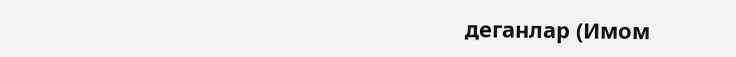деганлар (Имом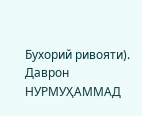Бухорий ривояти).
Даврон НУРМУҲАММАД